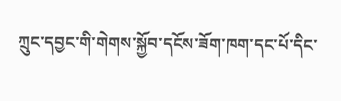ཀྲུང་དབྱང་གི་གེགས་སྐྱོབ་དངོས་ཟོག་ཁག་དང་པོ་དིང་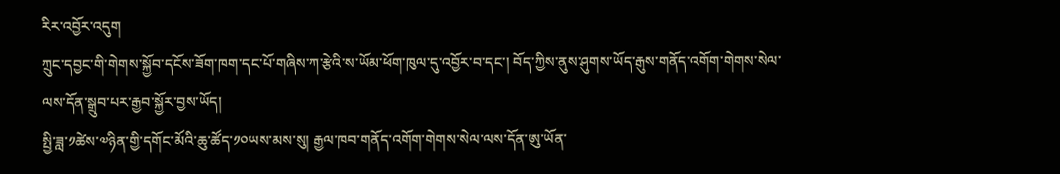རིར་འབྱོར་འདུག
ཀྲུང་དབྱང་གི་གེགས་སྐྱོབ་དངོས་ཟོག་ཁག་དང་པོ་གཞིས་ཀ་རྩེའི་ས་ཡོམ་ཕོག་ཁུལ་དུ་འབྱོར་བ་དང་། བོད་ཀྱིས་ནུས་ཤུགས་ཡོད་རྒུས་གནོད་འགོག་གེགས་སེལ་ལས་དོན་སྒྲུབ་པར་རྒྱབ་སྐྱོར་བྱས་ཡོད།
སྤྱི་ཟླ་༡ཚེས་༧ཉིན་གྱི་དགོང་མོའི་ཆུ་ཚོད་༡༠ཡས་མས་སུ། རྒྱལ་ཁབ་གནོད་འགོག་གེགས་སེལ་ལས་དོན་ཨུ་ཡོན་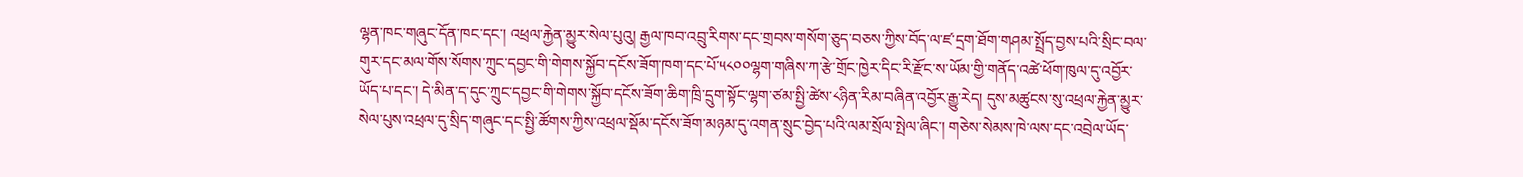ལྷན་ཁང་གཞུང་དོན་ཁང་དང་། འཕྲལ་རྐྱེན་མྱུར་སེལ་པུའུ། རྒྱལ་ཁབ་འབྲུ་རིགས་དང་གྲབས་གསོག་ཅུད་བཅས་ཀྱིས་བོད་ལ་ཛ་དྲག་ཐོག་གཤམ་སྤྲོད་བྱས་པའི་སྲིང་བལ་གུར་དང་མལ་གོས་སོགས་ཀྲུང་དབྱང་གི་གེགས་སྐྱོབ་དངོས་ཟོག་ཁག་དང་པོ་༥༨༠༠ལྷག་གཞིས་ཀ་རྩེ་གྲོང་ཁྱེར་དིང་རི་རྫོང་ས་ཡོམ་གྱི་གནོད་འཚེ་ཕོག་ཁུལ་དུ་འབྱོར་ཡོད་པ་དང་། དེ་མིན་ད་དུང་ཀྲུང་དབྱང་གི་གེགས་སྐྱོབ་དངོས་ཟོག་ཆིག་ཁྲི་དྲུག་སྟོང་ལྷག་ཙམ་སྤྱི་ཚེས་༨ཉིན་རིམ་བཞིན་འབྱོར་རྒྱུ་རེད། དུས་མཚུངས་སུ་འཕྲལ་རྐྱེན་མྱུར་སེལ་པུས་འཕྲལ་དུ་སྲིད་གཞུང་དང་སྤྱི་ཚོགས་ཀྱིས་འཕྲལ་སྡོམ་དངོས་ཟོག་མཉམ་དུ་འགན་སྲུང་བྱེད་པའི་ལམ་སྲོལ་སྤེལ་ཞིང་། གཅེས་སེམས་ཁེ་ལས་དང་འབྲེལ་ཡོད་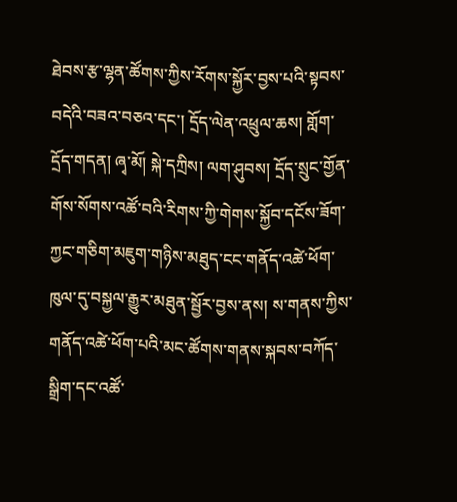ཐེབས་རྩ་ལྷན་ཚོགས་ཀྱིས་རོགས་སྐྱོར་བྱས་པའི་སྟབས་བདེའི་བཟའ་བཅའ་དང་། དྲོད་ལེན་འཕྲུལ་ཆས། གློག་དྲོད་གདན། ཞྭ་མོ། སྐེ་དཀྲིས། ལག་ཤུབས། དྲོད་སྲུང་གྱོན་གོས་སོགས་འཚོ་བའི་རིགས་ཀྱི་གེགས་སྐྱོབ་དངོས་ཟོག་ཀྱང་གཅིག་མཇུག་གཉིས་མཐུད་ངང་གནོད་འཚེ་ཕོག་ཁུལ་དུ་བསྐྱལ་རྒྱུར་མཐུན་སྦྱོར་བྱས་ནས། ས་གནས་ཀྱིས་གནོད་འཚེ་ཕོག་པའི་མང་ཚོགས་གནས་སྐབས་བཀོད་སྒྲིག་དང་འཚོ་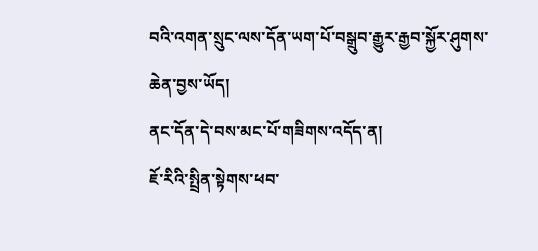བའི་འགན་སྲུང་ལས་དོན་ཡག་པོ་བསྒྲུབ་རྒྱུར་རྒྱབ་སྐྱོར་ཤུགས་ཆེན་བྱས་ཡོད།
ནང་དོན་དེ་བས་མང་པོ་གཟིགས་འདོད་ན།
ཇོ་རིའི་སྤྲིན་སྟེགས་ཕབ་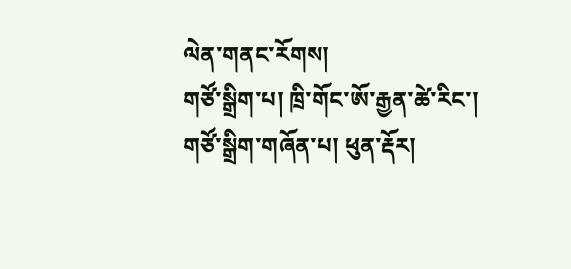ལེན་གནང་རོགས།
གཙོ་སྒྲིག་པ། ཁྲི་གོང་ཨོ་རྒྱན་ཚེ་རིང་།
གཙོ་སྒྲིག་གཞོན་པ། ཕུན་རྡོར།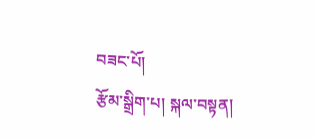བཟང་པོ།
རྩོམ་སྒྲིག་པ། སྐལ་བསྟན།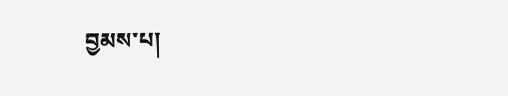བྱམས་པ།